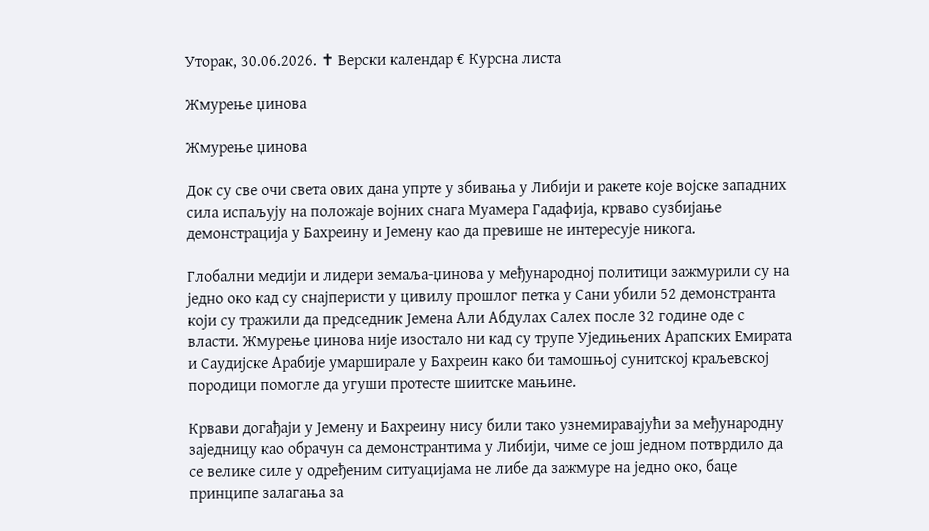Уторак, 30.06.2026. ✝ Верски календар € Курсна листа

Жмурење џинова

Жмурење џинова

Док су све очи света ових дана упрте у збивања у Либији и ракете које војске западних сила испаљују на положаје војних снага Муамера Гадафија, крваво сузбијање демонстрација у Бахреину и Јемену као да превише не интересује никога.

Глобални медији и лидери земаља-џинова у међународној политици зажмурили су на једно око кад су снајперисти у цивилу прошлог петка у Сани убили 52 демонстранта који су тражили да председник Јемена Али Абдулах Салех после 32 године оде с власти. Жмурење џинова није изостало ни кад су трупе Уједињених Арапских Емирата и Саудијске Арабије умарширале у Бахреин како би тамошњој сунитској краљевској породици помогле да угуши протесте шиитске мањине.

Крвави догађаји у Јемену и Бахреину нису били тако узнемиравајући за међународну заједницу као обрачун са демонстрантима у Либији, чиме се још једном потврдило да се велике силе у одређеним ситуацијама не либе да зажмуре на једно око, баце принципе залагања за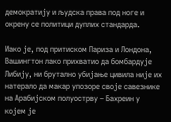демократију и људска права под ноге и окрену се политици дуплих стандарда.

Иако је, под притиском Париза и Лондона, Вашингтон лако прихватио да бомбардује Либију, ни брутално убијање цивила није их натерало да макар упозоре своје савезнике на Арабијском полуострву – Бахреин у којем је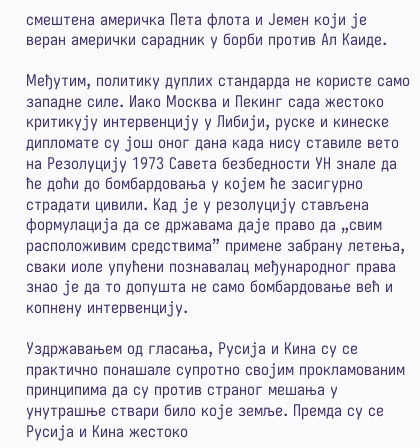смештена америчка Пета флота и Јемен који је веран амерички сарадник у борби против Ал Каиде.

Међутим, политику дуплих стандарда не користе само западне силе. Иако Москва и Пекинг сада жестоко критикују интервенцију у Либији, руске и кинеске дипломате су још оног дана када нису ставиле вето на Резолуцију 1973 Савета безбедности УН знале да ће доћи до бомбардовања у којем ће засигурно страдати цивили. Кад је у резолуцију стављена формулација да се државама даје право да „свим расположивим средствима” примене забрану летења, сваки иоле упућени познавалац међународног права знао је да то допушта не само бомбардовање већ и копнену интервенцију.

Уздржавањем од гласања, Русија и Кина су се практично понашале супротно својим прокламованим принципима да су против страног мешања у унутрашње ствари било које земље. Премда су се Русија и Кина жестоко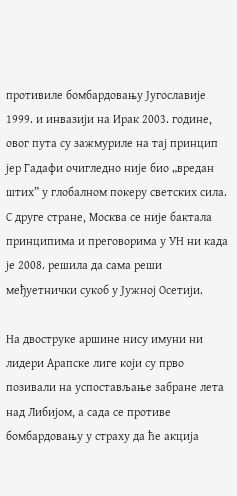противиле бомбардовању Југославије 1999. и инвазији на Ирак 2003. године, овог пута су зажмуриле на тај принцип јер Гадафи очигледно није био „вредан штих” у глобалном покеру светских сила. С друге стране, Москва се није бактала принципима и преговорима у УН ни када је 2008. решила да сама реши међуетнички сукоб у Јужној Осетији.

На двоструке аршине нису имуни ни лидери Арапске лиге који су прво позивали на успостављање забране лета над Либијом, а сада се противе бомбардовању у страху да ће акција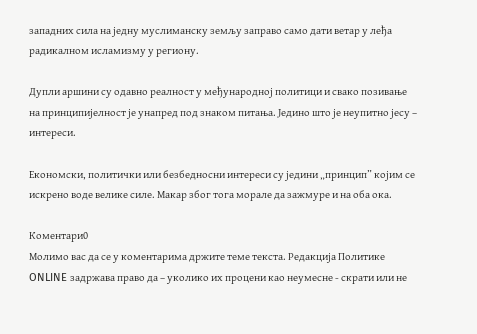западних сила на једну муслиманску земљу заправо само дати ветар у леђа радикалном исламизму у региону.

Дупли аршини су одавно реалност у међународној политици и свако позивање на принципијелност је унапред под знаком питања. Једино што је неупитно јесу – интереси.

Економски, политички или безбедносни интереси су једини „принцип” којим се искрено воде велике силе. Макар због тога морале да зажмуре и на оба ока.

Коментари0
Молимо вас да се у коментарима држите теме текста. Редакција Политике ONLINE задржава право да – уколико их процени као неумесне - скрати или не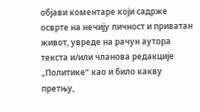објави коментаре који садрже осврте на нечију личност и приватан живот, увреде на рачун аутора текста и/или чланова редакције „Политике“ као и било какву претњу,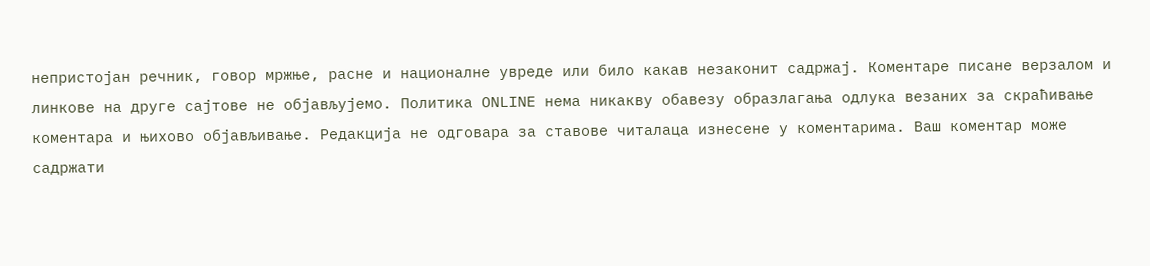непристојан речник, говор мржње, расне и националне увреде или било какав незаконит садржај. Коментаре писане верзалом и линкове на друге сајтове не објављујемо. Политика ONLINE нема никакву обавезу образлагања одлука везаних за скраћивање коментара и њихово објављивање. Редакција не одговара за ставове читалаца изнесене у коментарима. Ваш коментар може садржати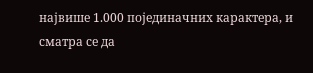највише 1.000 појединачних карактера, и сматра се да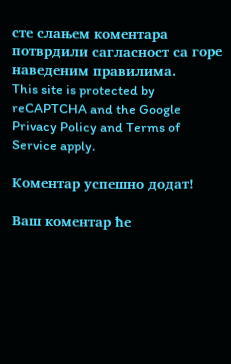сте слањем коментара потврдили сагласност са горе наведеним правилима.
This site is protected by reCAPTCHA and the Google Privacy Policy and Terms of Service apply.

Комeнтар успeшно додат!

Ваш комeнтар ћe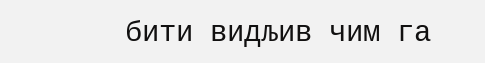бити видљив чим га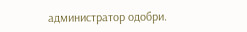администратор одобри.